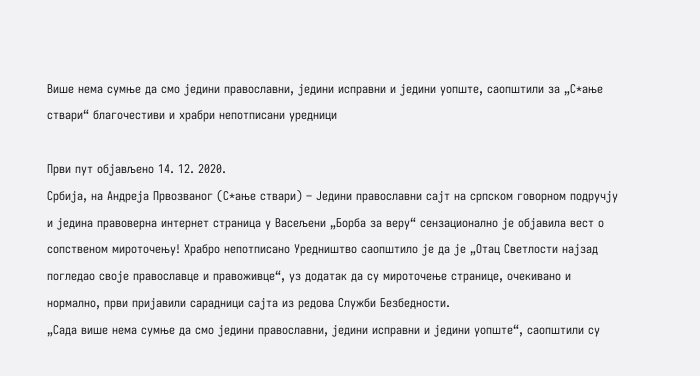Више нема сумње да смо једини православни, једини исправни и једини уопште, саопштили за „С*ање ствари“ благочестиви и храбри непотписани уредници

Први пут објављено 14. 12. 2020.
Србија, на Андреја Првозваног (С*ање ствари) – Једини православни сајт на српском говорном подручју и једина правоверна интернет страница у Васељени „Борба за веру“ сензационално је објавила вест о сопственом мироточењу! Храбро непотписано Уредништво саопштило је да је „Отац Светлости најзад погледао своје православце и правоживце“, уз додатак да су мироточење странице, очекивано и нормално, први пријавили сарадници сајта из редова Служби Безбедности.
„Сада више нема сумње да смо једини православни, једини исправни и једини уопште“, саопштили су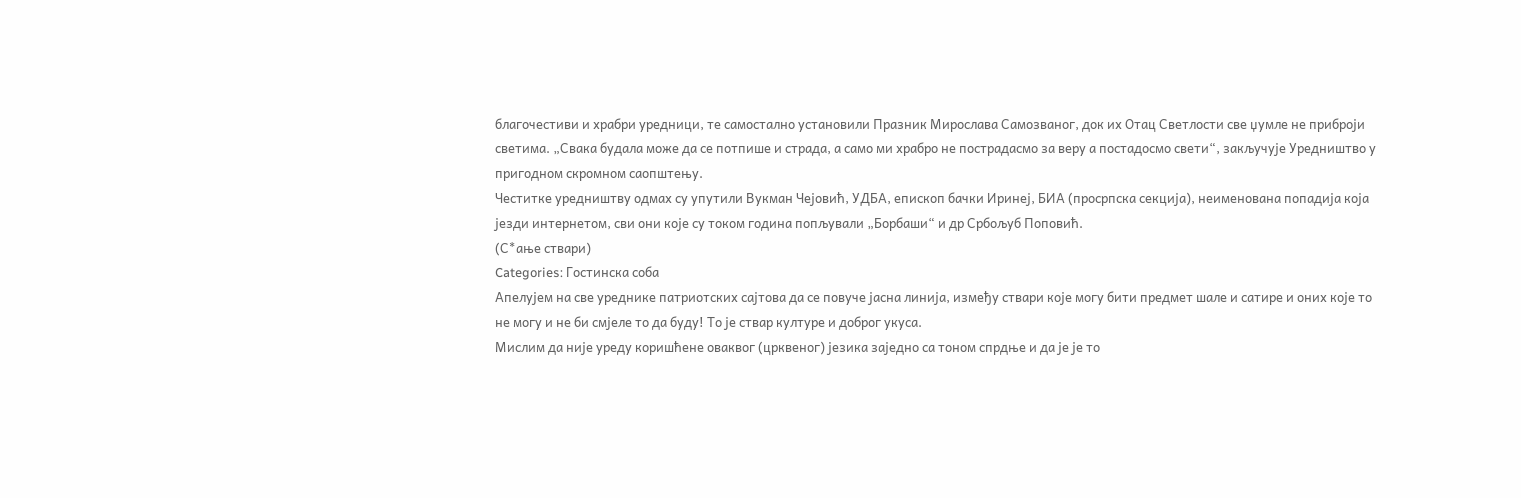благочестиви и храбри уредници, те самостално установили Празник Мирослава Самозваног, док их Отац Светлости све џумле не приброји светима. „Свака будала може да се потпише и страда, а само ми храбро не пострадасмо за веру а постадосмо свети“, закључује Уредништво у пригодном скромном саопштењу.
Честитке уредништву одмах су упутили Вукман Чејовић, УДБА, епископ бачки Иринеј, БИА (просрпска секција), неименована попадија која језди интернетом, сви они које су током година попљували „Борбаши“ и др Србољуб Поповић.
(С*ање ствари)
Categories: Гостинска соба
Апелујем на све уреднике патриотских сајтова да се повуче јасна линија, између ствари које могу бити предмет шале и сатире и оних које то не могу и не би смјеле то да буду! То је ствар културе и доброг укуса.
Мислим да није уреду коришћене оваквог (црквеног) језика заједно са тоном спрдње и да је је то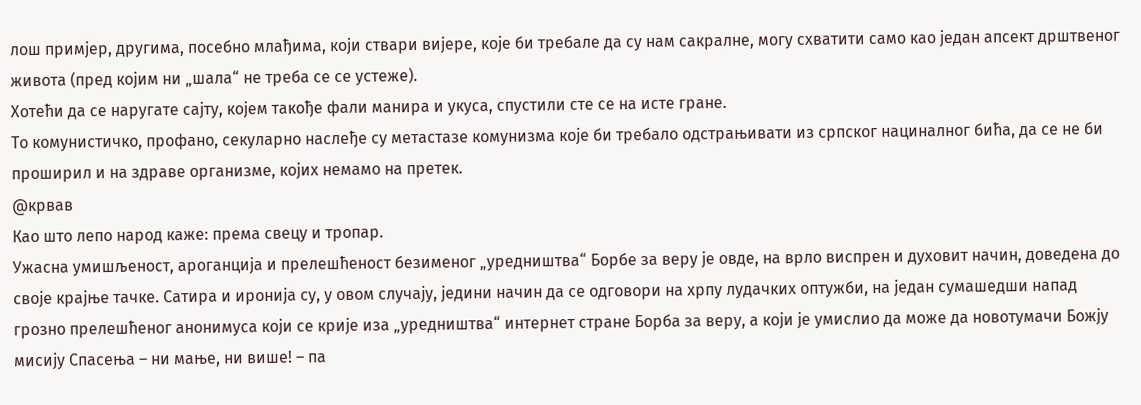лош примјер, другима, посебно млађима, који ствари вијере, које би требале да су нам сакралне, могу схватити само као један апсект дрштвеног живота (пред којим ни „шала“ не треба се се устеже).
Хотећи да се наругате сајту, којем такође фали манира и укуса, спустили сте се на исте гране.
То комунистичко, профано, секуларно наслеђе су метастазе комунизма које би требало одстрањивати из српског нациналног бића, да се не би проширил и на здраве организме, којих немамо на претек.
@крвав
Као што лепо народ каже: према свецу и тропар.
Ужасна умишљеност, ароганција и прелешћеност безименог „уредништва“ Борбе за веру је овде, на врло виспрен и духовит начин, доведена до своје крајње тачке. Сатира и иронија су, у овом случају, једини начин да се одговори на хрпу лудачких оптужби, на један сумашедши напад грозно прелешћеног анонимуса који се крије иза „уредништва“ интернет стране Борба за веру, а који је умислио да може да новотумачи Божју мисију Спасења – ни мање, ни више! – па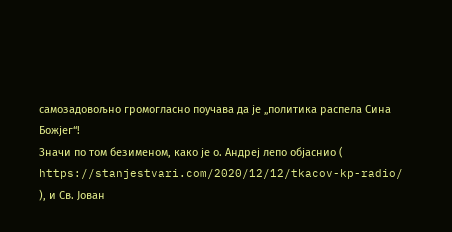самозадовољно громогласно поучава да је „политика распела Сина Божјег“!
Значи по том безименом, како је о. Андреј лепо објаснио ( https://stanjestvari.com/2020/12/12/tkacov-kp-radio/ ), и Св. Јован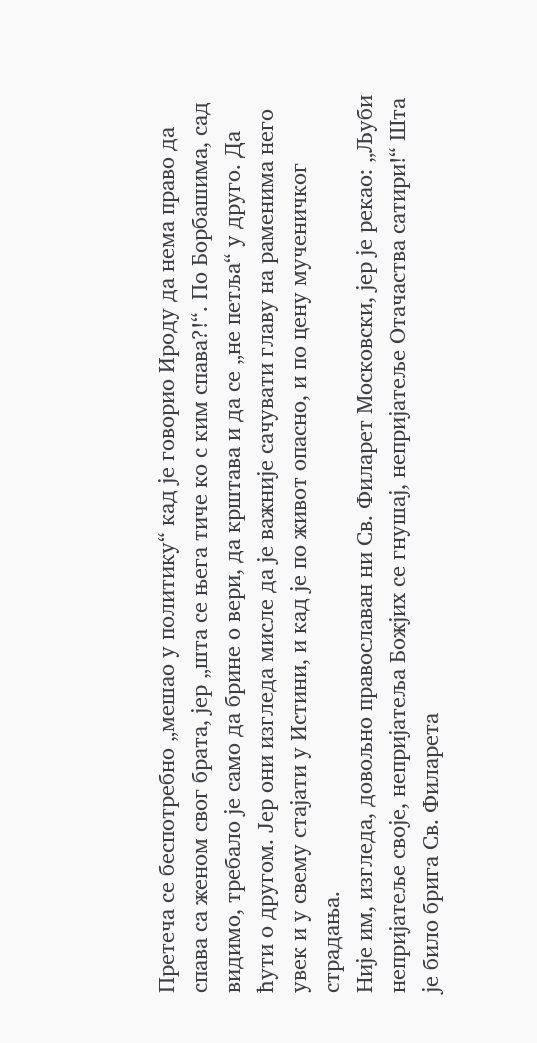Претеча се беспотребно „мешао у политику“ кад је говорио Ироду да нема право да спава са женом свог брата, јер „шта се њега тиче ко с ким спава?!“. По Борбашима, сад видимо, требало је само да брине о вери, да крштава и да се „не петља“ у друго. Да ћути о другом. Јер они изгледа мисле да је важније сачувати главу на раменима него увек и у свему стајати у Истини, и кад је по живот опасно, и по цену мученичког страдања.
Није им, изгледа, довољно православан ни Св. Филарет Московски, јер је рекао: „Љуби непријатеље своје, непријатеља Божјих се гнушај, непријатеље Отачаства сатири!“ Шта је било брига Св. Филарета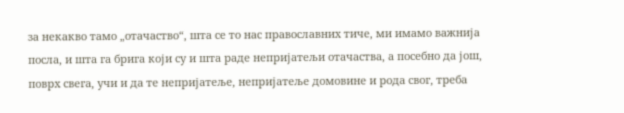за некакво тамо „отачаство“, шта се то нас православних тиче, ми имамо важнија посла, и шта га брига који су и шта раде непријатељи отачаства, а посебно да још, поврх свега, учи и да те непријатеље, непријатеље домовине и рода свог, треба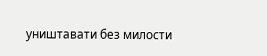уништавати без милости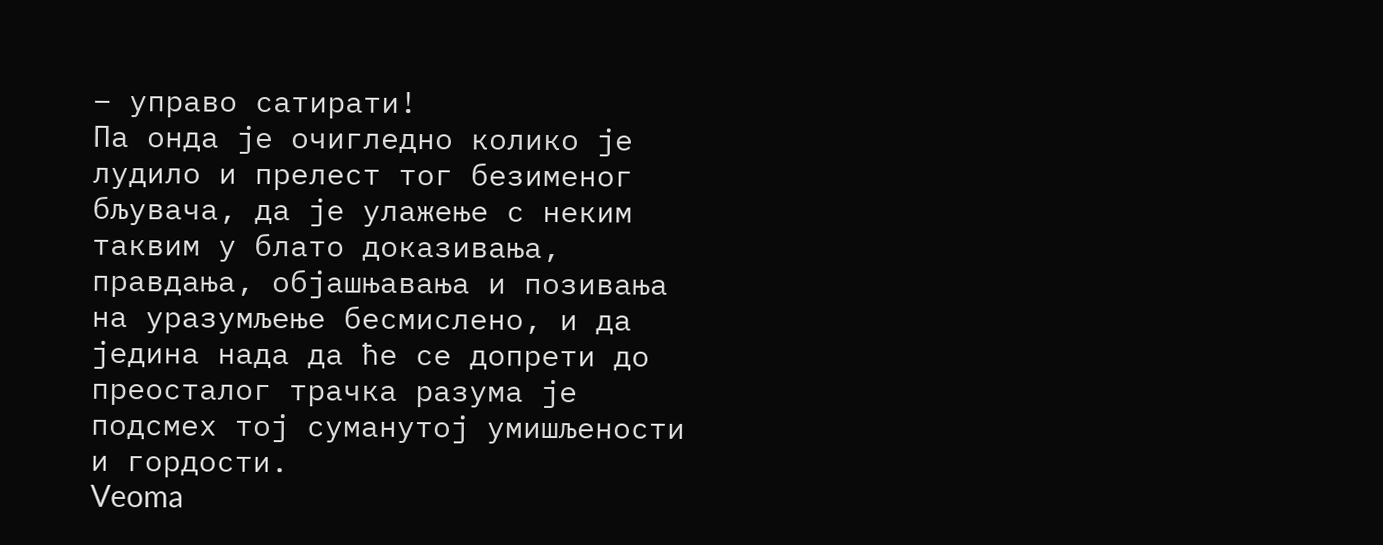– управо сатирати!
Па онда је очигледно колико је лудило и прелест тог безименог бљувача, да је улажење с неким таквим у блато доказивања, правдања, објашњавања и позивања на уразумљење бесмислено, и да једина нада да ће се допрети до преосталог трачка разума је подсмех тој суманутој умишљености и гордости.
Veoma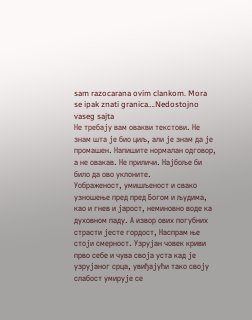sam razocarana ovim clankom. Mora se ipak znati granica….Nedostojno vaseg sajta
Не требају вам овакви текстови. Не знам шта је био циљ, али је знам да је промашен. Напишите нормалан одговор, а не овакав. Не приличи. Најбоље би било да ово уклоните.
Уображеност, умишљеност и свако узношење пред пред Богом и људима, као и гнев и јарост, неминовно воде ка духовном паду. А извор ових погубних страсти јесте гордост, Наспрам ње стоји смерност. Узрујан човек криви прво себе и чува своја уста кад је узрујаног срца, увиђајући тако своју слабост умирује се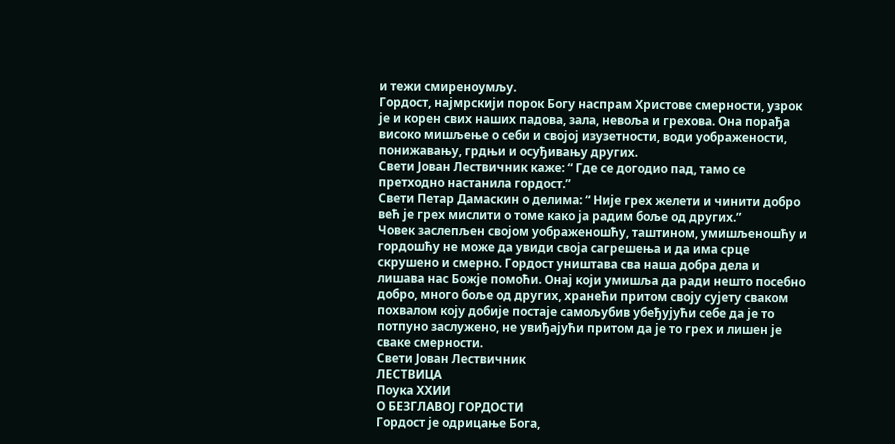и тежи смиреноумљу.
Гордост, најмрскији порок Богу наспрам Христове смерности, узрок је и корен свих наших падова, зала, невоља и грехова. Она порађа високо мишљење о себи и својој изузетности, води уображености, понижавању, грдњи и осуђивању других.
Свети Јован Лествичник каже: “ Где се догодио пад, тамо се претходно настанила гордост.”
Свети Петар Дамаскин о делима: “ Није грех желети и чинити добро већ је грех мислити о томе како ја радим боље од других.”
Човек заслепљен својом уображеношћу, таштином, умишљеношћу и гордошћу не може да увиди своја сагрешења и да има срце скрушено и смерно. Гордост уништава сва наша добра дела и лишава нас Божје помоћи. Онај који умишља да ради нешто посебно добро, много боље од других, хранећи притом своју сујету сваком похвалом коју добије постаје самољубив убеђујући себе да је то потпуно заслужено, не увиђајући притом да је то грех и лишен је сваке смерности.
Свети Јован Лествичник
ЛЕСТВИЦА
Поука XXИИ
О БЕЗГЛАВОЈ ГОРДОСТИ
Гордост је одрицање Бога,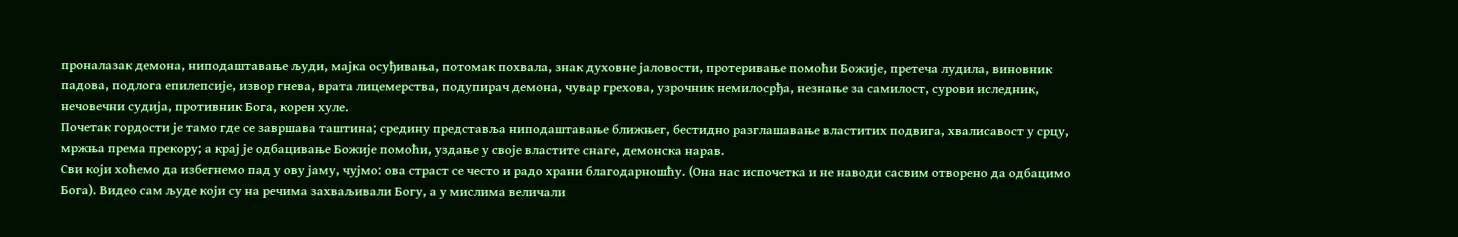проналазак демона, ниподаштавање људи, мајка осуђивања, потомак похвала, знак духовне јаловости, протеривање помоћи Божије, претеча лудила, виновник падова, подлога епилепсије, извор гнева, врата лицемерства, подупирач демона, чувар грехова, узрочник немилосрђа, незнање за самилост, сурови иследник, нечовечни судија, противник Бога, корен хуле.
Почетак гордости је тамо где се завршава таштина; средину представља ниподаштавање ближњег, бестидно разглашавање властитих подвига, хвалисавост у срцу, мржња према прекору; а крај је одбацивање Божије помоћи, уздање у своје властите снаге, демонска нарав.
Сви који хоћемо да избегнемо пад у ову јаму, чујмо: ова страст се често и радо храни благодарношћу. (Она нас испочетка и не наводи сасвим отворено да одбацимо Бога). Видео сам људе који су на речима захваљивали Богу, а у мислима величали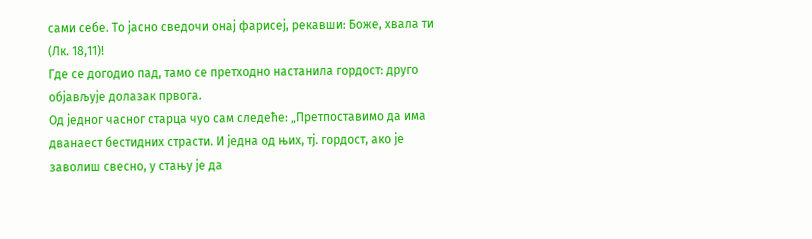сами себе. То јасно сведочи онај фарисеј, рекавши: Боже, хвала ти (Лк. 18,11)!
Где се догодио пад, тамо се претходно настанила гордост: друго објављује долазак првога.
Од једног часног старца чуо сам следеће: „Претпоставимо да има дванаест бестидних страсти. И једна од њих, тј. гордост, ако је заволиш свесно, у стању је да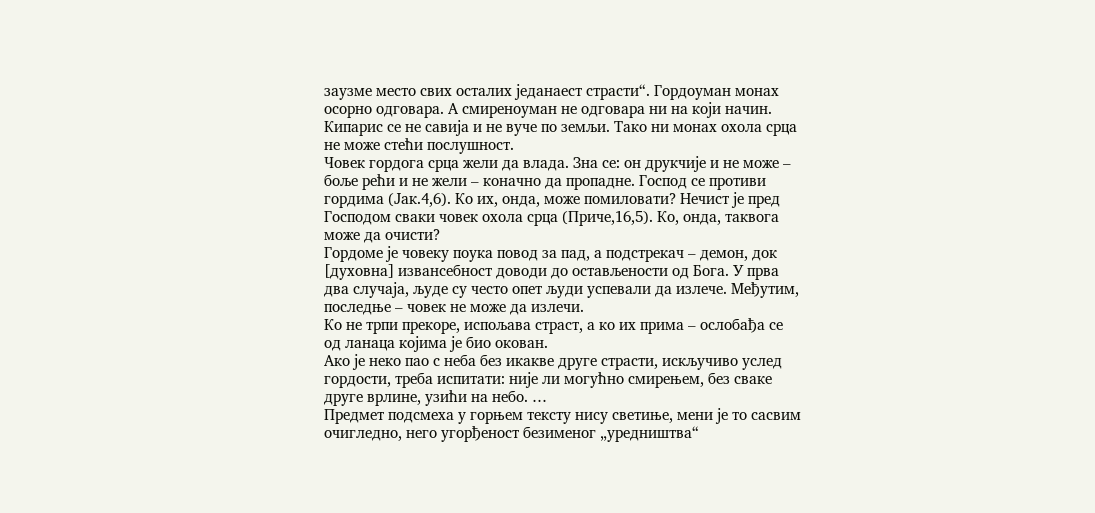заузме место свих осталих једанаест страсти“. Гордоуман монах осорно одговара. А смиреноуман не одговара ни на који начин. Кипарис се не савија и не вуче по земљи. Тако ни монах охола срца не може стећи послушност.
Човек гордога срца жели да влада. Зна се: он друкчије и не може – боље рећи и не жели – коначно да пропадне. Господ се противи гордима (Јак.4,6). Ко их, онда, може помиловати? Нечист је пред Господом сваки човек охола срца (Приче,16,5). Ко, онда, таквога може да очисти?
Гордоме је човеку поука повод за пад, а подстрекач – демон, док [духовна] извансебност доводи до остављености од Бога. У прва два случаја, људе су често опет људи успевали да излече. Међутим, последње – човек не може да излечи.
Ко не трпи прекоре, испољава страст, а ко их прима – ослобађа се од ланаца којима је био окован.
Ако је неко пао с неба без икакве друге страсти, искључиво услед гордости, треба испитати: није ли могућно смирењем, без сваке друге врлине, узићи на небо. …
Предмет подсмеха у горњем тексту нису светиње, мени је то сасвим очигледно, него угорђеност безименог „уредништва“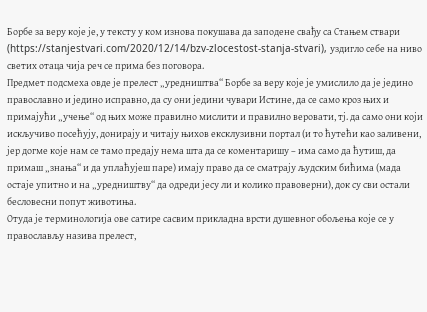Борбе за веру које је, у тексту у ком изнова покушава да заподене свађу са Стањем ствари (https://stanjestvari.com/2020/12/14/bzv-zlocestost-stanja-stvari), уздигло себе на ниво светих отаца чија реч се прима без поговора.
Предмет подсмеха овде је прелест „уредништва“ Борбе за веру које је умислило да је једино православно и једино исправно, да су они једини чувари Истине, да се само кроз њих и примајући „учење“ од њих може правилно мислити и правилно веровати, тј. да само они који искључиво посећују, донирају и читају њихов ексклузивни портал (и то ћутећи као заливени, јер догме које нам се тамо предају нема шта да се коментаришу – има само да ћутиш, да примаш „знања“ и да уплаћујеш паре) имају право да се сматрају људским бићима (мада остаје упитно и на „уредништву“ да одреди јесу ли и колико правоверни), док су сви остали бесловесни попут животиња.
Отуда је терминологија ове сатире сасвим прикладна врсти душевног обољења које се у православљу назива прелест,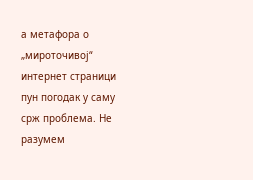а метафора о „мироточивој“ интернет страници пун погодак у саму срж проблема. Не разумем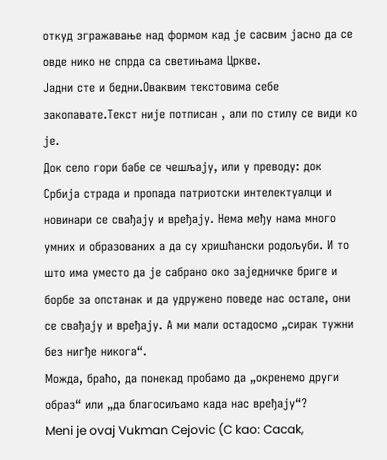откуд згражавање над формом кад је сасвим јасно да се овде нико не спрда са светињама Цркве.
Јадни сте и бедни.Оваквим текстовима себе закопавате.Текст није потписан , али по стилу се види ко је.
Док село гори бабе се чешљају, или у преводу: док Србија страда и пропада патриотски интелектуалци и новинари се свађају и вређају. Нема међу нама много умних и образованих а да су хришћански родољуби. И то што има уместо да је сабрано око заједничке бриге и борбе за опстанак и да удружено поведе нас остале, они се свађају и вређају. А ми мали остадосмо „сирак тужни без нигђе никога“.
Можда, браћо, да понекад пробамо да „окренемо други образ“ или „да благосиљамо када нас вређају“?
Meni je ovaj Vukman Cejovic (C kao: Cacak,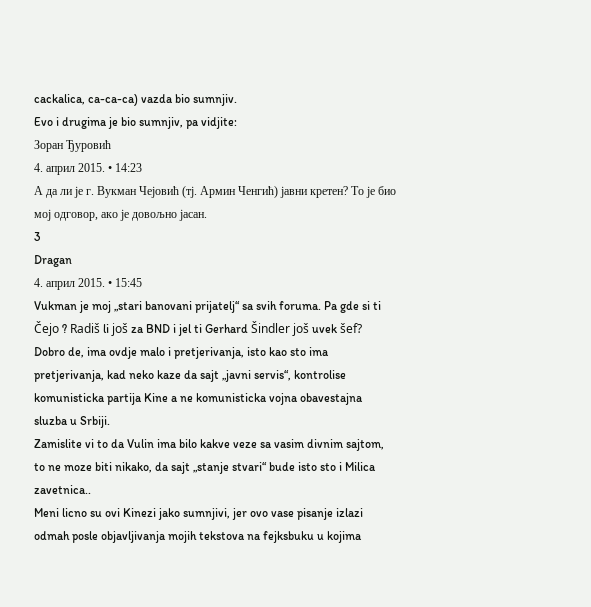cackalica, ca-ca-ca) vazda bio sumnjiv.
Evo i drugima je bio sumnjiv, pa vidjite:
Зоран Ђуровић
4. април 2015. • 14:23
А да ли је г. Вукман Чејовић (тј. Армин Ченгић) јавни кретен? То је био мој одговор, ако је довољно јасан.
3
Dragan
4. април 2015. • 15:45
Vukman je moj „stari banovani prijatelj“ sa svih foruma. Pa gde si ti Čejo ? Radiš li još za BND i jel ti Gerhard Šindler još uvek šef?
Dobro de, ima ovdje malo i pretjerivanja, isto kao sto ima pretjerivanja, kad neko kaze da sajt „javni servis“, kontrolise komunisticka partija Kine a ne komunisticka vojna obavestajna sluzba u Srbiji.
Zamislite vi to da Vulin ima bilo kakve veze sa vasim divnim sajtom, to ne moze biti nikako, da sajt „stanje stvari“ bude isto sto i Milica zavetnica..
Meni licno su ovi Kinezi jako sumnjivi, jer ovo vase pisanje izlazi odmah posle objavljivanja mojih tekstova na fejksbuku u kojima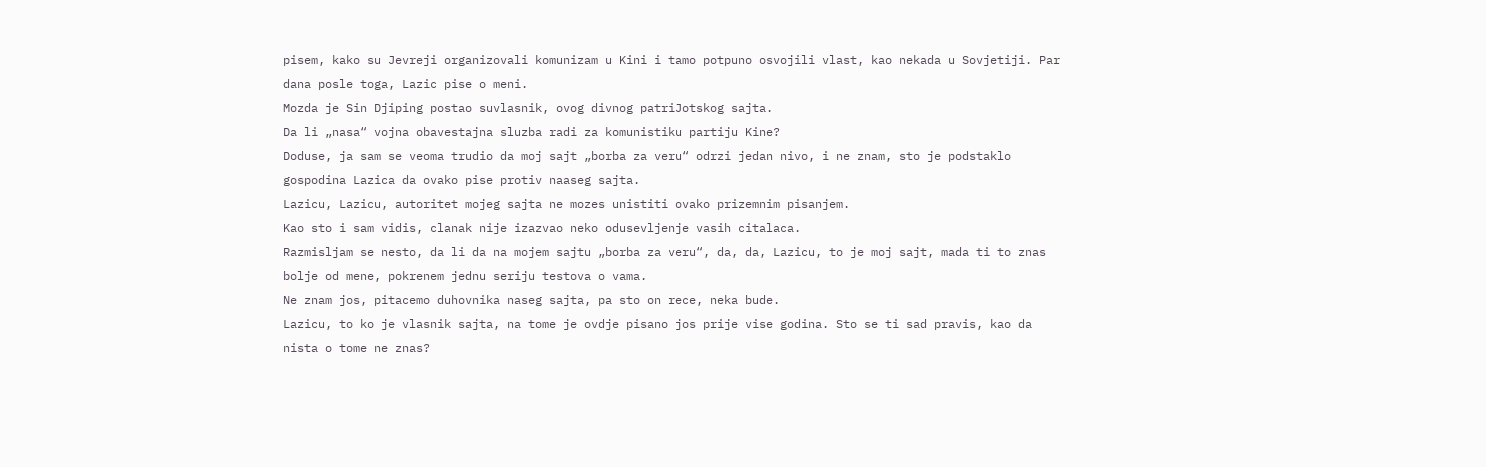pisem, kako su Jevreji organizovali komunizam u Kini i tamo potpuno osvojili vlast, kao nekada u Sovjetiji. Par dana posle toga, Lazic pise o meni.
Mozda je Sin Djiping postao suvlasnik, ovog divnog patriJotskog sajta.
Da li „nasa“ vojna obavestajna sluzba radi za komunistiku partiju Kine?
Doduse, ja sam se veoma trudio da moj sajt „borba za veru“ odrzi jedan nivo, i ne znam, sto je podstaklo gospodina Lazica da ovako pise protiv naaseg sajta.
Lazicu, Lazicu, autoritet mojeg sajta ne mozes unistiti ovako prizemnim pisanjem.
Kao sto i sam vidis, clanak nije izazvao neko odusevljenje vasih citalaca.
Razmisljam se nesto, da li da na mojem sajtu „borba za veru“, da, da, Lazicu, to je moj sajt, mada ti to znas bolje od mene, pokrenem jednu seriju testova o vama.
Ne znam jos, pitacemo duhovnika naseg sajta, pa sto on rece, neka bude.
Lazicu, to ko je vlasnik sajta, na tome je ovdje pisano jos prije vise godina. Sto se ti sad pravis, kao da nista o tome ne znas?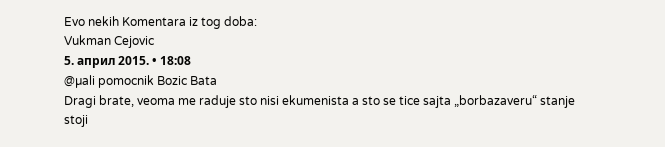Evo nekih Komentara iz tog doba:
Vukman Cejovic
5. април 2015. • 18:08
@µali pomocnik Bozic Bata
Dragi brate, veoma me raduje sto nisi ekumenista a sto se tice sajta „borbazaveru“ stanje stoji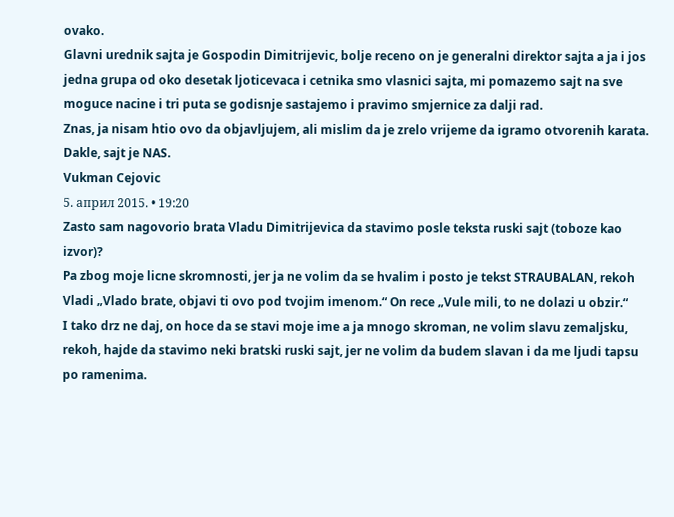ovako.
Glavni urednik sajta je Gospodin Dimitrijevic, bolje receno on je generalni direktor sajta a ja i jos jedna grupa od oko desetak ljoticevaca i cetnika smo vlasnici sajta, mi pomazemo sajt na sve moguce nacine i tri puta se godisnje sastajemo i pravimo smjernice za dalji rad.
Znas, ja nisam htio ovo da objavljujem, ali mislim da je zrelo vrijeme da igramo otvorenih karata. Dakle, sajt je NAS.
Vukman Cejovic
5. април 2015. • 19:20
Zasto sam nagovorio brata Vladu Dimitrijevica da stavimo posle teksta ruski sajt (toboze kao izvor)?
Pa zbog moje licne skromnosti, jer ja ne volim da se hvalim i posto je tekst STRAUBALAN, rekoh Vladi „Vlado brate, objavi ti ovo pod tvojim imenom.“ On rece „Vule mili, to ne dolazi u obzir.“
I tako drz ne daj, on hoce da se stavi moje ime a ja mnogo skroman, ne volim slavu zemaljsku, rekoh, hajde da stavimo neki bratski ruski sajt, jer ne volim da budem slavan i da me ljudi tapsu po ramenima.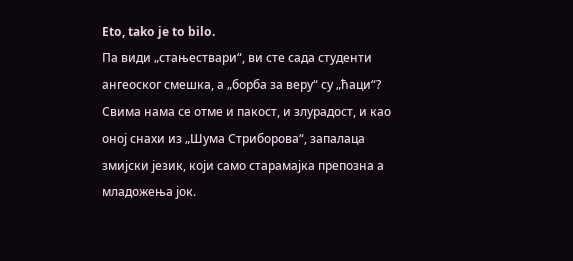Eto, tako je to bilo.
Па види „стањествари“, ви сте сада студенти ангеоског смешка, а „борба за веру“ су „ћаци“?
Свима нама се отме и пакост, и злурадост, и као оној снахи из „Шума Стриборова“, запалаца змијски језик, који само старамајка препозна а младожења јок.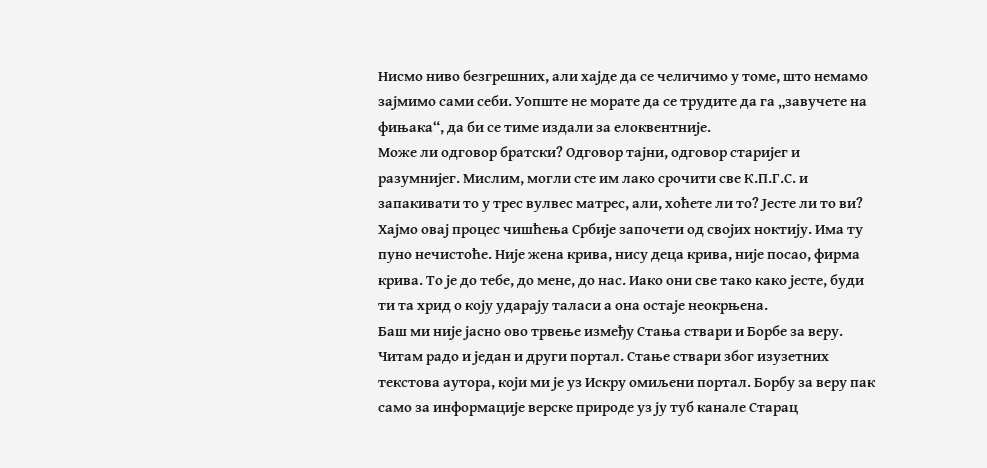Нисмо ниво безгрешних, али хајде да се челичимо у томе, што немамо зајмимо сами себи. Уопште не морате да се трудите да га „завучете на фињака“, да би се тиме издали за елоквентније.
Може ли одговор братски? Одговор тајни, одговор старијег и разумнијег. Мислим, могли сте им лако срочити све К.П.Г.С. и запакивати то у трес вулвес матрес, али, хоћете ли то? Јесте ли то ви?
Хајмо овај процес чишћења Србије започети од својих ноктију. Има ту пуно нечистоће. Није жена крива, нису деца крива, није посао, фирма крива. То је до тебе, до мене, до нас. Иако они све тако како јесте, буди ти та хрид о коју ударају таласи а она остаје неокрњена.
Баш ми није јасно ово трвење између Стања ствари и Борбе за веру. Читам радо и један и други портал. Стање ствари због изузетних текстова аутора, који ми је уз Искру омиљени портал. Борбу за веру пак само за информације верске природе уз ју туб канале Старац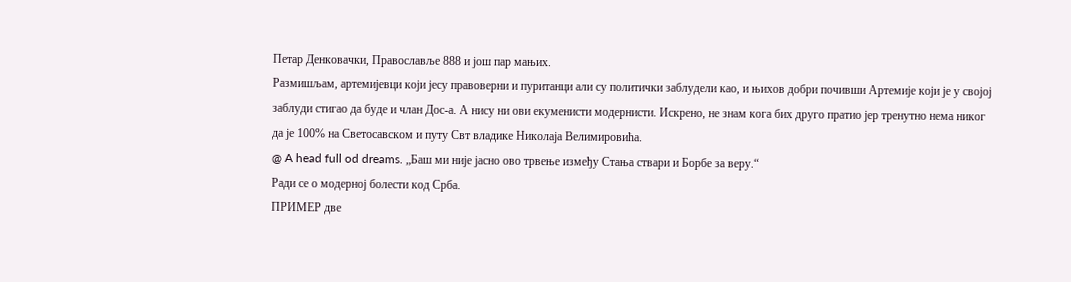Петар Денковачки, Православље 888 и још пар мањих.
Размишљам, артемијевци који јесу правоверни и пуританци али су политички заблудели као, и њихов добри почивши Артемије који је у својој заблуди стигао да буде и члан Дос-а. А нису ни ови екуменисти модернисти. Искрено, не знам кога бих друго пратио јер тренутно нема никог да је 100% на Светосавском и путу Свт владике Николаја Велимировића.
@ A head full od dreams. „Баш ми није јасно ово трвење између Стања ствари и Борбе за веру.“
Ради се о модерној болести код Срба.
ПРИМЕР две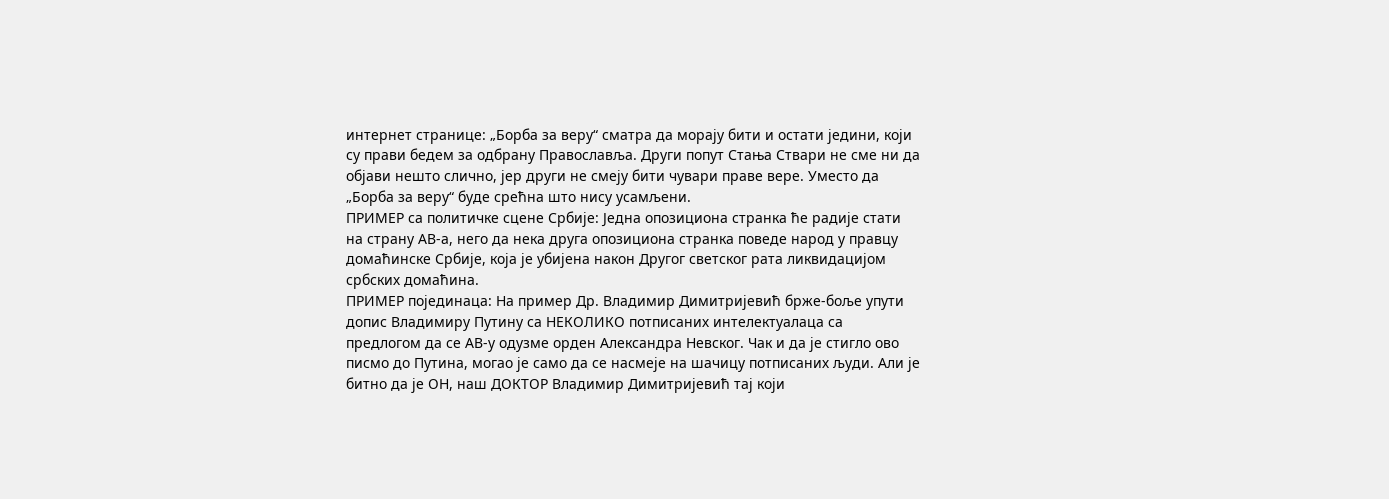интернет странице: „Борба за веру“ сматра да морају бити и остати једини, који су прави бедем за одбрану Православља. Други попут Стања Ствари не сме ни да објави нешто слично, јер други не смеју бити чувари праве вере. Уместо да „Борба за веру“ буде срећна што нису усамљени.
ПРИМЕР са политичке сцене Србије: Једна опозициона странка ће радије стати на страну АВ-а, него да нека друга опозициона странка поведе народ у правцу домаћинске Србије, која је убијена након Другог светског рата ликвидацијом србских домаћина.
ПРИМЕР појединаца: На пример Др. Владимир Димитријевић брже-боље упути допис Владимиру Путину са НЕКОЛИКО потписаних интелектуалаца са предлогом да се АВ-у одузме орден Александра Невског. Чак и да је стигло ово писмо до Путина, могао је само да се насмеје на шачицу потписаних људи. Али је битно да је ОН, наш ДОКТОР Владимир Димитријевић тај који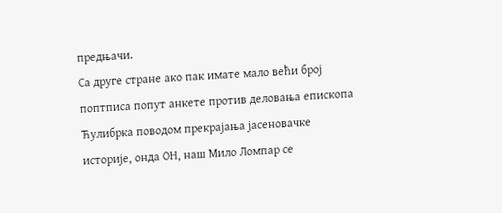предњачи.
Са друге стране ако пак имате мало већи број поптписа попут анкете против деловања епископа Ћулибрка поводом прекрајања јасеновачке историје, онда ОН, наш Мило Ломпар се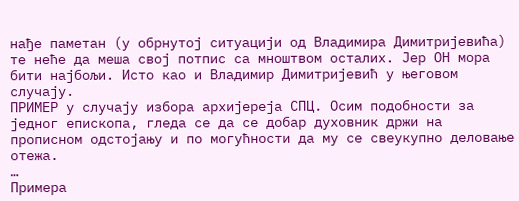нађе паметан (у обрнутој ситуацији од Владимира Димитријевића) те неће да меша свој потпис са мноштвом осталих. Јер ОН мора бити најбољи. Исто као и Владимир Димитријевић у његовом случају.
ПРИМЕР у случају избора архијереја СПЦ. Осим подобности за једног епископа, гледа се да се добар духовник држи на прописном одстојању и по могућности да му се свеукупно деловање отежа.
…
Примера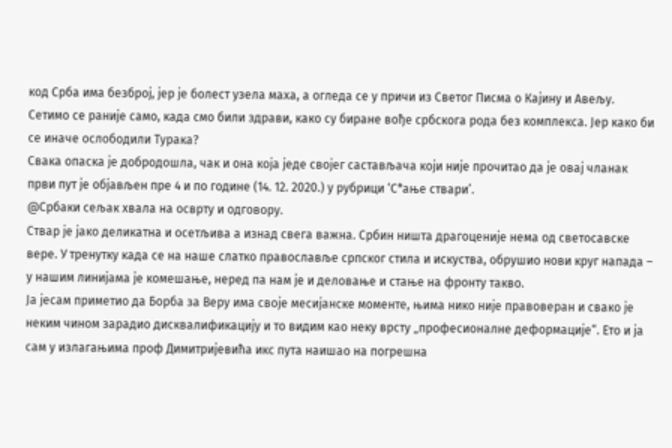код Срба има безброј, јер је болест узела маха, а огледа се у причи из Светог Писма о Кајину и Авељу.
Сетимо се раније само, када смо били здрави, како су биране вође србскога рода без комплекса. Јер како би се иначе ослободили Турака?
Свака опаска је добродошла, чак и она која једе својег састављача који није прочитао да је овај чланак први пут је објављен пре 4 и по године (14. 12. 2020.) у рубрици ‘С*ање ствари’.
@Србаки сељак хвала на осврту и одговору.
Ствар је јако деликатна и осетљива а изнад свега важна. Србин ништа драгоценије нема од светосавске вере. У тренутку када се на наше слатко православље српског стила и искуства, обрушио нови круг напада – у нашим линијама је комешање, неред па нам је и деловање и стање на фронту такво.
Ја јесам приметио да Борба за Веру има своје месијанске моменте, њима нико није правоверан и свако је неким чином зарадио дисквалификацију и то видим као неку врсту „професионалне деформације“. Ето и ја сам у излагањима проф Димитријевића икс пута наишао на погрешна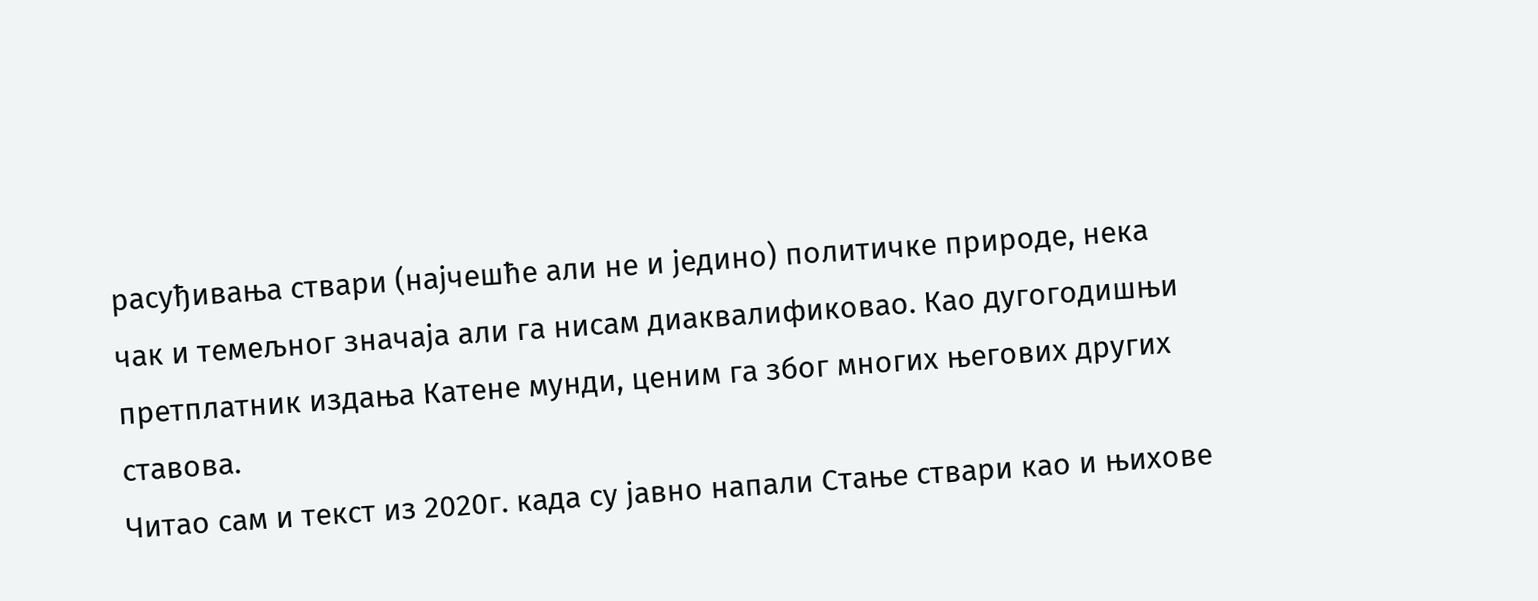расуђивања ствари (најчешће али не и једино) политичке природе, нека чак и темељног значаја али га нисам диаквалификовао. Као дугогодишњи претплатник издања Катене мунди, ценим га због многих његових других ставова.
Читао сам и текст из 2020г. када су јавно напали Стање ствари као и њихове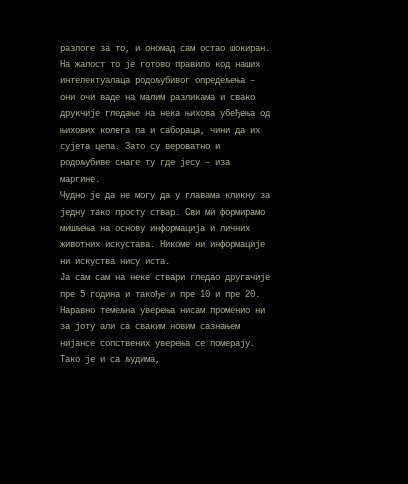разлоге за то, и ономад сам остао шокиран.
На жалост то је готово правило код наших интелектуалаца родољубивог опредељења – они очи ваде на малим разликама и свако друкчије гледање на нека њихова убеђења од њихових колега па и сабораца, чини да их сујета цепа. Зато су вероватно и родољубиве снаге ту где јесу – иза маргине.
Чудно је да не могу да у главама кликну за једну тако просту ствар. Сви ми формирамо мишљења на основу информација и личних животних искустава. Никоме ни информације ни искуства нису иста.
Ја сам сам на неке ствари гледао другачије пре 5 година и такође и пре 10 и пре 20. Наравно темељна уверења нисам променио ни за јоту али са сваким новим сазнањем нијансе сопствених уверења се померају.
Тако је и са људима,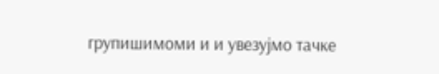групишимоми и и увезујмо тачке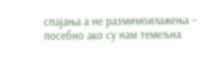спајања а не размимоилажења – посебно ако су нам темељна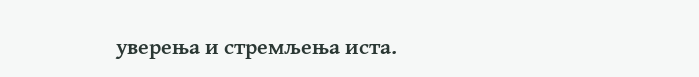уверења и стремљења иста.